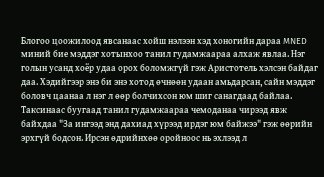Блогоо цоожилоод явсанаас хойш нэлээн хэд хоногийн дараа MNED миний бие мэддэг хотынхоо танил гудамжаараа алхаж явлаа. Нэг голын усанд хоёр удаа орох боломжгүй гэж Аристотель хэлсэн байдаг даа. Хэдийгээр энэ би энэ хотод өчнөөн удаан амьдарсан, сайн мэддэг боловч цаанаа л нэг л өөр болчихсон юм шиг санагдаад байлаа. Таксинаас буугаад танил гудамжаараа чемоданаа чирээд явж байхдаа "За ингээд энд дахиад хүрээд ирдэг юм байжээ" гэж өөрийн эрхгүй бодсон. Ирсэн өдрийнхөө оройноос нь эхлээд л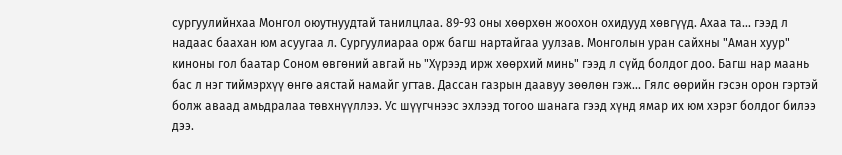сургуулийнхаа Монгол оюутнуудтай танилцлаа. 89-93 оны хөөрхөн жоохон охидууд хөвгүүд. Ахаа та... гээд л надаас баахан юм асуугаа л. Сургуулиараа орж багш нартайгаа уулзав. Монголын уран сайхны "Аман хуур" киноны гол баатар Соном өвгөний авгай нь "Хүрээд ирж хөөрхий минь" гээд л сүйд болдог доо. Багш нар маань бас л нэг тиймэрхүү өнгө аястай намайг угтав. Дассан газрын даавуу зөөлөн гэж... Гялс өөрийн гэсэн орон гэртэй болж аваад амьдралаа төвхнүүллээ. Ус шүүгчнээс эхлээд тогоо шанага гээд хүнд ямар их юм хэрэг болдог билээ дээ.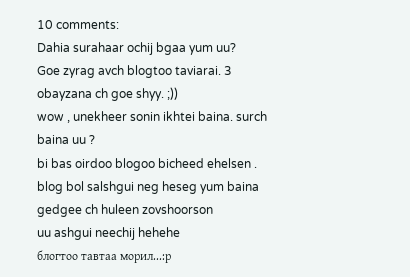10 comments:
Dahia surahaar ochij bgaa yum uu?
Goe zyrag avch blogtoo taviarai. 3 obayzana ch goe shyy. ;))
wow , unekheer sonin ikhtei baina. surch baina uu ?
bi bas oirdoo blogoo bicheed ehelsen . blog bol salshgui neg heseg yum baina gedgee ch huleen zovshoorson
uu ashgui neechij hehehe
блогтоо тавтаа морил...:р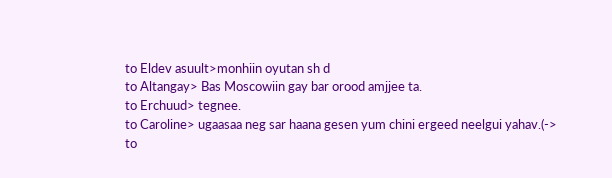to Eldev asuult>monhiin oyutan sh d
to Altangay> Bas Moscowiin gay bar orood amjjee ta.
to Erchuud> tegnee.
to Caroline> ugaasaa neg sar haana gesen yum chini ergeed neelgui yahav.(->
to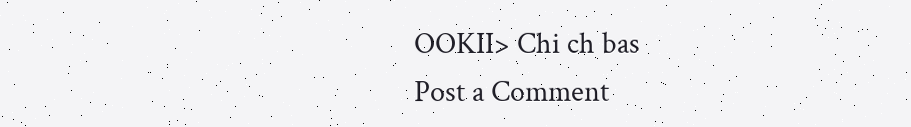OOKII> Chi ch bas
Post a Comment